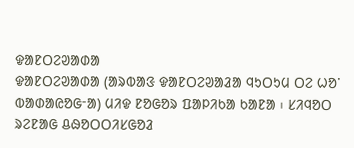ᱫᱟᱱᱛᱮᱣᱟᱰᱟ
ᱫᱟᱱᱛᱮᱣᱟᱰᱟ (ᱟᱨᱵᱟᱝ ᱫᱟᱱᱛᱮᱣᱟᱲᱟ ᱧᱩᱛᱩᱢ ᱛᱮ ᱦᱚᱸ ᱵᱟᱰᱟᱭᱚᱜᱼᱟ) ᱢᱤᱫ ᱱᱚᱜᱚᱨ ᱯᱟᱞᱤᱠᱟ ᱠᱟᱱᱟ ᱾ ᱥᱤᱧᱚᱛ ᱨᱮᱱᱟᱜ ᱪᱷᱚᱛᱛᱤᱥᱜᱚᱲ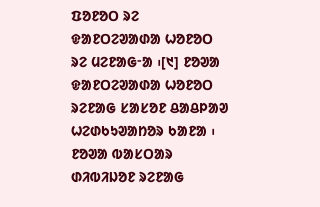ᱯᱚᱱᱚᱛ ᱨᱮ ᱫᱟᱱᱛᱮᱣᱟᱰᱟ ᱦᱚᱱᱚᱛ ᱨᱮ ᱢᱮᱱᱟᱜᱼᱟ ᱾[᱑] ᱱᱚᱣᱟ ᱫᱟᱱᱛᱮᱣᱟᱰᱟ ᱦᱚᱱᱚᱛ ᱨᱮᱱᱟᱜ ᱥᱟᱥᱚᱱ ᱪᱟᱪᱞᱟᱣ ᱦᱮᱰᱠᱩᱣᱟᱴᱚᱨ ᱠᱟᱱᱟ ᱾ ᱱᱚᱣᱟ ᱵᱟᱥᱛᱟᱨ ᱰᱤᱵᱤᱡᱚᱱ ᱨᱮᱱᱟᱜ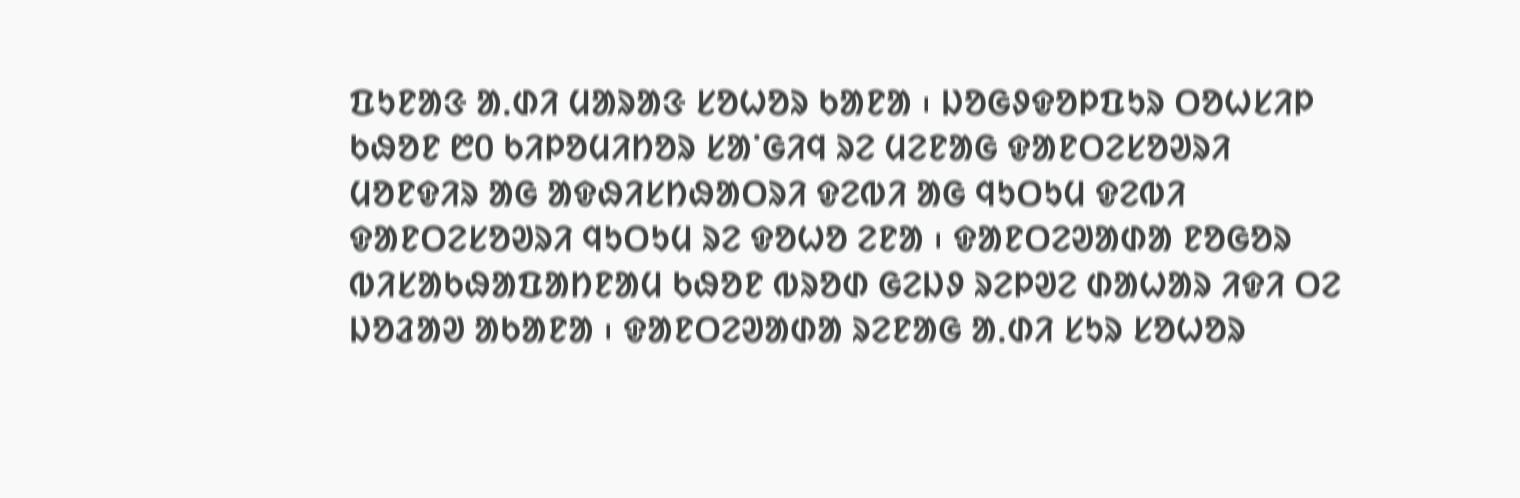ᱯᱩᱱᱟᱝ ᱟᱹᱰᱤ ᱢᱟᱨᱟᱝ ᱥᱚᱦᱚᱨ ᱠᱟᱱᱟ ᱾ ᱡᱚᱜᱽᱫᱚᱞᱯᱩᱨ ᱛᱚᱦᱥᱤᱞ ᱠᱷᱚᱱ ᱘᱐ ᱠᱤᱞᱚᱢᱤᱴᱚᱨ ᱥᱟᱸᱜᱤᱧ ᱨᱮ ᱢᱮᱱᱟᱜ ᱫᱟᱱᱛᱮᱥᱚᱣᱨᱤ ᱢᱚᱱᱫᱤᱨ ᱟᱜ ᱟᱫᱷᱤᱥᱴᱷᱟᱛᱨᱤ ᱫᱮᱵᱤ ᱟᱜ ᱧᱩᱛᱩᱢ ᱫᱮᱵᱤ ᱫᱟᱱᱛᱮᱥᱚᱣᱨᱤ ᱧᱩᱛᱩᱢ ᱨᱮ ᱫᱚᱦᱚ ᱮᱱᱟ ᱾ ᱫᱟᱱᱛᱮᱣᱟᱰᱟ ᱱᱚᱜᱚᱨ ᱵᱤᱥᱟᱠᱷᱟᱯᱟᱴᱱᱟᱢ ᱠᱷᱚᱱ ᱵᱨᱚᱰ ᱜᱮᱡᱽ ᱨᱮᱞᱣᱮ ᱰᱟᱦᱟᱨ ᱤᱫᱤ ᱛᱮ ᱡᱚᱲᱟᱣ ᱟᱠᱟᱱᱟ ᱾ ᱫᱟᱱᱛᱮᱣᱟᱰᱟ ᱨᱮᱱᱟᱜ ᱟᱹᱰᱤ ᱥᱩᱨ ᱥᱚᱦᱚᱨ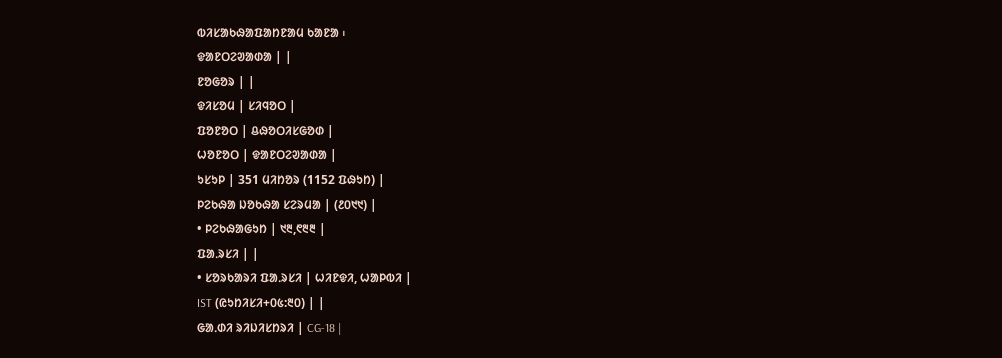ᱵᱤᱥᱟᱠᱷᱟᱯᱟᱴᱱᱟᱢ ᱠᱟᱱᱟ ᱾
ᱫᱟᱱᱛᱮᱣᱟᱰᱟ | |
ᱱᱚᱜᱚᱨ | |
ᱫᱤᱥᱚᱢ | ᱥᱤᱧᱚᱛ |
ᱯᱚᱱᱚᱛ | ᱪᱷᱚᱛᱤᱥᱜᱚᱰ |
ᱦᱚᱱᱚᱛ | ᱫᱟᱱᱛᱮᱣᱟᱰᱟ |
ᱩᱥᱩᱞ | 351 ᱢᱤᱴᱚᱨ (1152 ᱯᱷᱩᱴ) |
ᱞᱮᱠᱷᱟ ᱡᱚᱠᱷᱟ ᱥᱮᱨᱢᱟ | (᱒᱐᱑᱑) |
• ᱞᱮᱠᱷᱟᱜᱩᱴ | ᱑᱓,᱖᱓᱓ |
ᱯᱟᱹᱨᱥᱤ | |
• ᱥᱚᱨᱠᱟᱨᱤ ᱯᱟᱹᱨᱥᱤ | ᱦᱤᱱᱫᱤ, ᱦᱟᱞᱵᱤ |
IST (ᱭᱩᱴᱤᱥᱤ+᱐᱕:᱓᱐) | |
ᱜᱟᱹᱰᱤ ᱨᱤᱡᱤᱥᱴᱨᱤ | CG-18 |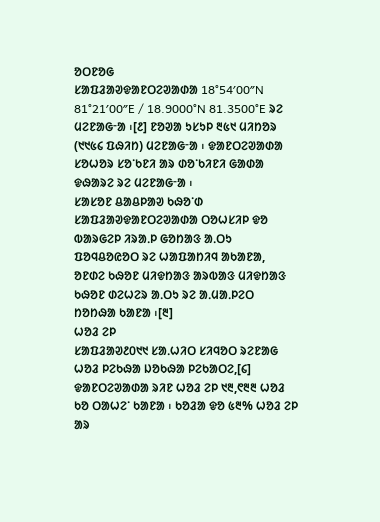ᱚᱛᱱᱚᱜ
ᱥᱟᱯᱲᱟᱣᱫᱟᱱᱛᱮᱣᱟᱰᱟ 18°54′00″N 81°21′00″E / 18.9000°N 81.3500°E ᱨᱮ ᱢᱮᱱᱟᱜᱼᱟ ᱾[᱒] ᱱᱚᱣᱟ ᱩᱥᱩᱞ ᱓᱕᱑ ᱢᱤᱴᱚᱨ (᱑᱑᱕᱔ ᱯᱷᱤᱴ) ᱢᱮᱱᱟᱜᱼᱟ ᱾ ᱫᱟᱱᱛᱮᱣᱟᱰᱟ ᱥᱚᱦᱚᱨ ᱥᱚᱸᱠᱱᱤ ᱟᱨ ᱰᱚᱸᱠᱤᱱᱤ ᱜᱟᱰᱟ ᱫᱷᱟᱨᱮ ᱨᱮ ᱢᱮᱱᱟᱜᱼᱟ ᱾
ᱥᱟᱥᱚᱱ ᱪᱟᱪᱞᱟᱣ ᱠᱷᱚᱸᱰ
ᱥᱟᱯᱲᱟᱣᱫᱟᱱᱛᱮᱣᱟᱰᱟ ᱛᱚᱦᱥᱤᱞ ᱫᱚ ᱵᱟᱨᱜᱮᱞ ᱤᱨᱟᱹᱞ ᱜᱚᱴᱟᱝ ᱟᱹᱛᱩ ᱯᱚᱧᱪᱚᱭᱚᱛ ᱨᱮ ᱦᱟᱯᱟᱴᱤᱧ ᱟᱠᱟᱱᱟ, ᱚᱱᱰᱮ ᱠᱷᱚᱱ ᱢᱤᱫᱴᱟᱝ ᱟᱨᱵᱟᱝ ᱢᱤᱫᱴᱟᱝ ᱠᱷᱚᱱ ᱰᱮᱦᱮᱨ ᱟᱹᱛᱩ ᱨᱮ ᱟᱹᱢᱟᱹᱞᱮᱛ ᱴᱚᱴᱷᱟ ᱠᱟᱱᱟ ᱾[᱓]
ᱦᱚᱲ ᱮᱞ
ᱥᱟᱯᱲᱟᱣ᱒᱐᱑᱑ ᱥᱟᱹᱦᱤᱛ ᱥᱤᱧᱚᱛ ᱨᱮᱱᱟᱜ ᱦᱚᱲ ᱞᱮᱠᱷᱟ ᱡᱚᱠᱷᱟ ᱞᱮᱠᱟᱛᱮ,[᱔] ᱫᱟᱱᱛᱮᱣᱟᱰᱟ ᱨᱤᱱ ᱦᱚᱲ ᱮᱞ ᱑᱓,᱖᱓᱓ ᱦᱚᱲ ᱠᱚ ᱛᱟᱦᱮᱸ ᱠᱟᱱᱟ ᱾ ᱠᱚᱲᱟ ᱫᱚ ᱕᱓% ᱦᱚᱲ ᱮᱞ ᱟᱨ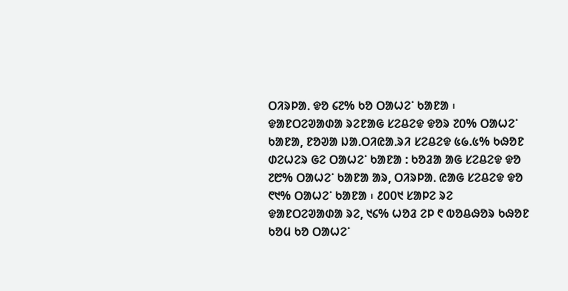ᱛᱤᱨᱞᱟᱹ ᱫᱚ ᱔᱗% ᱠᱚ ᱛᱟᱦᱮᱸ ᱠᱟᱱᱟ ᱾ ᱫᱟᱱᱛᱮᱣᱟᱰᱟ ᱨᱮᱱᱟᱜ ᱥᱮᱪᱮᱫ ᱫᱚᱨ ᱗᱐% ᱛᱟᱦᱮᱸ ᱠᱟᱱᱟ, ᱱᱚᱣᱟ ᱡᱟᱹᱛᱤᱭᱟᱹᱨᱤ ᱥᱮᱪᱮᱫ ᱕᱙.᱕% ᱠᱷᱚᱱ ᱰᱮᱦᱮᱨ ᱜᱮ ᱛᱟᱦᱮᱸ ᱠᱟᱱᱟ : ᱠᱚᱲᱟ ᱟᱜ ᱥᱮᱪᱮᱫ ᱫᱚ ᱗᱘% ᱛᱟᱦᱮᱸ ᱠᱟᱱᱟ ᱟᱨ, ᱛᱤᱨᱞᱟᱹ ᱭᱟᱜ ᱥᱮᱪᱮᱫ ᱫᱚ ᱖᱑% ᱛᱟᱦᱮᱸ ᱠᱟᱱᱟ ᱾ ᱒᱐᱐᱑ ᱥᱟᱞᱮ ᱨᱮ ᱫᱟᱱᱛᱮᱣᱟᱰᱟ ᱨᱮ, ᱑᱔% ᱦᱚᱲ ᱮᱞ ᱖ ᱵᱚᱪᱷᱚᱨ ᱠᱷᱚᱱ ᱠᱚᱢ ᱠᱚ ᱛᱟᱦᱮᱸ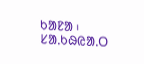ᱠᱟᱱᱟ ᱾
ᱥᱟᱹᱠᱷᱭᱟᱹᱛ